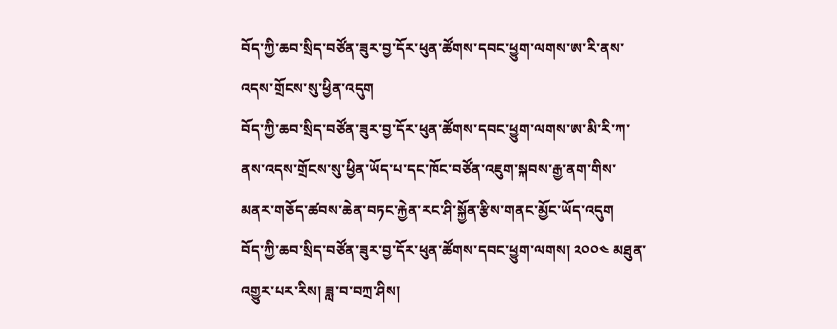བོད་ཀྱི་ཆབ་སྲིད་བཙོན་ཟུར་བྱ་དོར་ཕུན་ཚོགས་དབང་ཕྱུག་ལགས་ཨ་རི་ནས་འདས་གྲོངས་སུ་ཕྱིན་འདུག
བོད་ཀྱི་ཆབ་སྲིད་བཙོན་ཟུར་བྱ་དོར་ཕུན་ཚོགས་དབང་ཕྱུག་ལགས་ཨ་མི་རི་ཀ་ནས་འདས་གྲོངས་སུ་ཕྱིན་ཡོད་པ་དང་ཁོང་བཙོན་འཇུག་སྐབས་རྒྱ་ནག་གིས་མནར་གཅོད་ཚབས་ཆེན་བཏང་རྐྱེན་རང་ཤི་སྐྱོན་རྩིས་གནང་མྱོང་ཡོད་འདུག
བོད་ཀྱི་ཆབ་སྲིད་བཙོན་ཟུར་བྱ་དོར་ཕུན་ཚོགས་དབང་ཕྱུག་ལགས། ༢༠༠༤ མཐུན་འགྱུར་པར་རིས། ཟླ་བ་བཀྲ་ཤིས།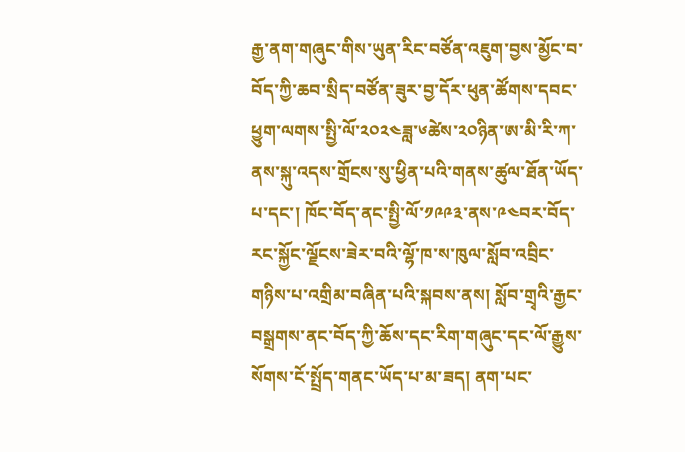རྒྱ་ནག་གཞུང་གིས་ཡུན་རིང་བཙོན་འཇུག་བྱས་མྱོང་བ་བོད་ཀྱི་ཆབ་སྲིད་བཙོན་ཟུར་བྱ་དོར་ཕུན་ཚོགས་དབང་ཕྱུག་ལགས་སྤྱི་ལོ་༢༠༢༤ཟླ་༦ཚེས་༢༠ཉིན་ཨ་མི་རི་ཀ་ནས་སྐུ་འདས་གྲོངས་སུ་ཕྱིན་པའི་གནས་ཚུལ་ཐོན་ཡོད་པ་དང་། ཁོང་བོད་ནང་སྤྱི་ལོ་༡༩༩༣་ནས་༩༤བར་བོད་རང་སྐྱོང་ལྗོངས་ཟེར་བའི་ལྷོ་ཁ་ས་ཁུལ་སློབ་འབྲིང་གཉིས་པ་འགྲིམ་བཞིན་པའི་སྐབས་ནས། སློབ་གྲྭའི་རྒྱང་བསྒྲགས་ནང་བོད་ཀྱི་ཆོས་དང་རིག་གཞུང་དང་ལོ་རྒྱུས་སོགས་ངོ་སྤྲོད་གནང་ཡོད་པ་མ་ཟད། ནག་པང་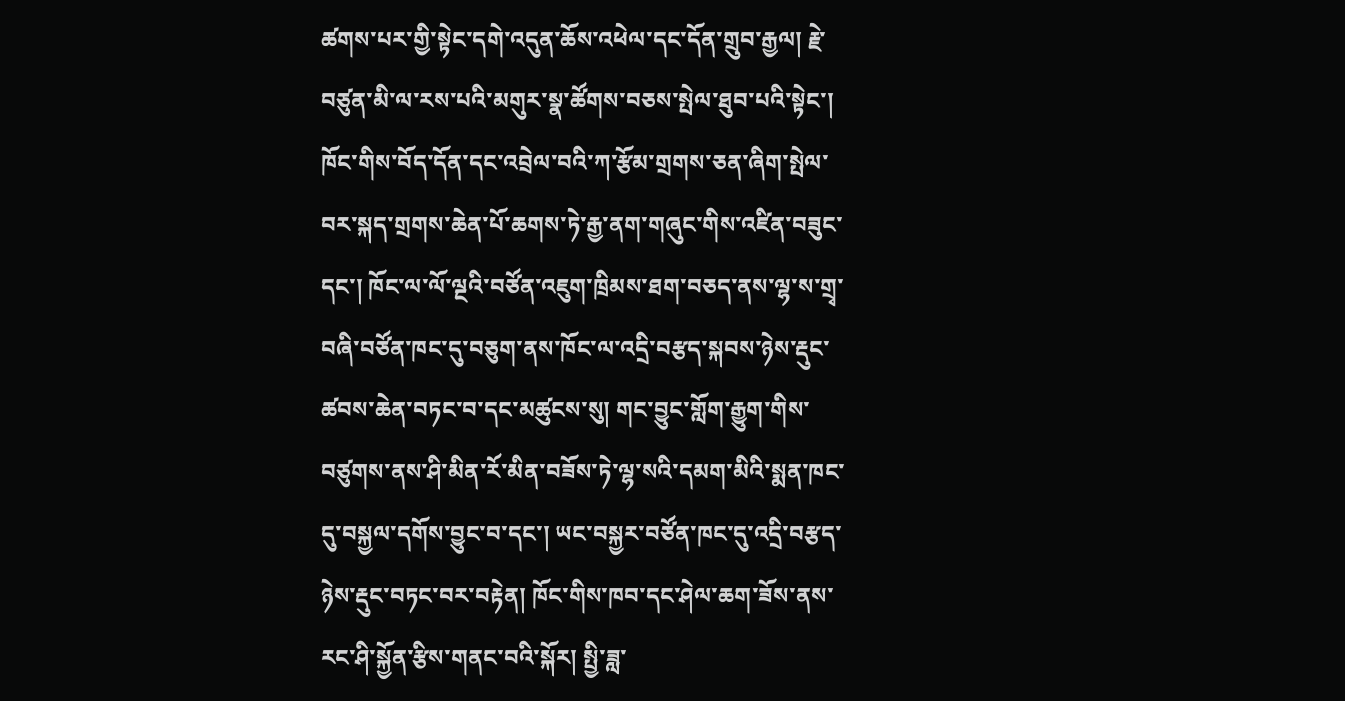ཚགས་པར་གྱི་སྟེང་དགེ་འདུན་ཆོས་འཕེལ་དང་དོན་གྲུབ་རྒྱལ། རྗེ་བཙུན་མི་ལ་རས་པའི་མགུར་སྣ་ཚོགས་བཅས་སྤེལ་ཐུབ་པའི་སྟེང་། ཁོང་གིས་བོད་དོན་དང་འབྲེལ་བའི་ཀ་རྩོམ་གྲགས་ཅན་ཞིག་སྤེལ་བར་སྐད་གྲགས་ཆེན་པོ་ཆགས་ཏེ་རྒྱ་ནག་གཞུང་གིས་འཛིན་བཟུང་དང་། ཁོང་ལ་ལོ་ལྔའི་བཙོན་འཇུག་ཁྲིམས་ཐག་བཅད་ནས་ལྷ་ས་གྲྭ་བཞི་བཙོན་ཁང་དུ་བཅུག་ནས་ཁོང་ལ་འདྲི་བརྩད་སྐབས་ཉེས་རྡུང་ཚབས་ཆེན་བཏང་བ་དང་མཚུངས་སུ། གང་བྱུང་གློག་རྒྱུག་གིས་བཙུགས་ནས་ཤི་མིན་རོ་མིན་བཟོས་ཏེ་ལྷ་སའི་དམག་མིའི་སྨན་ཁང་དུ་བསྐྱལ་དགོས་བྱུང་བ་དང་། ཡང་བསྐྱར་བཙོན་ཁང་དུ་འདྲི་བརྩད་ཉེས་རྡུང་བཏང་བར་བརྟེན། ཁོང་གིས་ཁབ་དང་ཤེལ་ཆག་ཟོས་ནས་རང་ཤི་སྐྱོན་རྩིས་གནང་བའི་སྐོར། སྤྱི་ཟླ་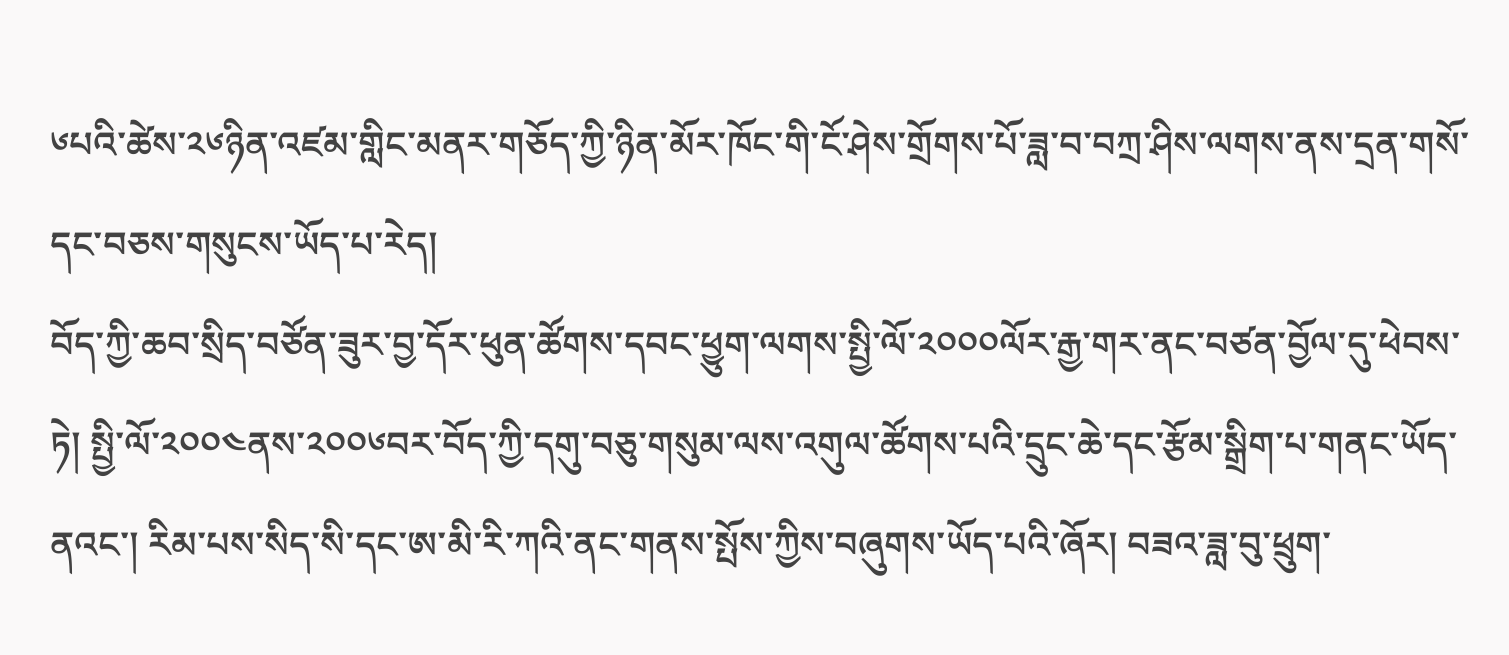༦པའི་ཚེས་༢༦ཉིན་འཛམ་གླིང་མནར་གཅོད་ཀྱི་ཉིན་མོར་ཁོང་གི་ངོ་ཤེས་གྲོགས་པོ་ཟླ་བ་བཀྲ་ཤིས་ལགས་ནས་དྲན་གསོ་དང་བཅས་གསུངས་ཡོད་པ་རེད།
བོད་ཀྱི་ཆབ་སྲིད་བཙོན་ཟུར་བྱ་དོར་ཕུན་ཚོགས་དབང་ཕྱུག་ལགས་སྤྱི་ལོ་༢༠༠༠ལོར་རྒྱ་གར་ནང་བཙན་བྱོལ་དུ་ཕེབས་ཏེ། སྤྱི་ལོ་༢༠༠༤ནས་༢༠༠༦བར་བོད་ཀྱི་དགུ་བཅུ་གསུམ་ལས་འགུལ་ཚོགས་པའི་དྲུང་ཆེ་དང་རྩོམ་སྒྲིག་པ་གནང་ཡོད་ནའང་། རིམ་པས་སིད་སི་དང་ཨ་མི་རི་ཀའི་ནང་གནས་སྤོས་ཀྱིས་བཞུགས་ཡོད་པའི་ཞོར། བཟའ་ཟླ་བུ་ཕྲུག་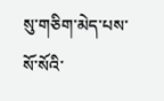སུ་གཅིག་མེད་པས་སོ་སོའི་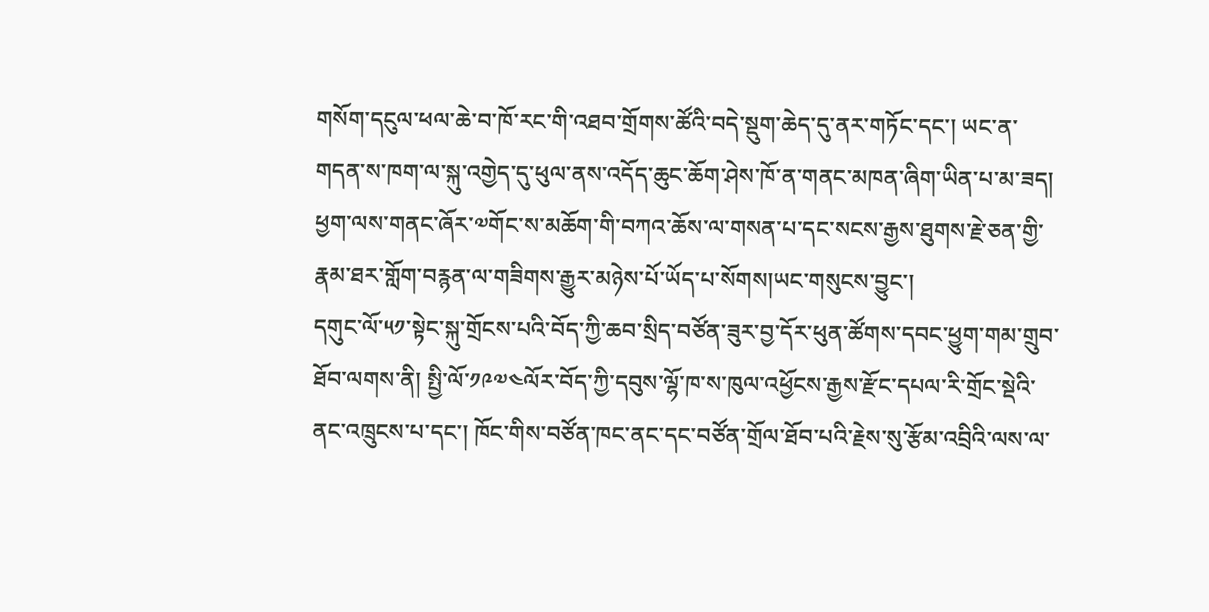གསོག་དངུལ་ཕལ་ཆེ་བ་ཁོ་རང་གི་འཐབ་གྲོགས་ཚོའི་བདེ་སྡུག་ཆེད་དུ་ནར་གཏོང་དང་། ཡང་ན་གདན་ས་ཁག་ལ་སྐུ་འགྱེད་དུ་ཕུལ་ནས་འདོད་ཆུང་ཆོག་ཤེས་ཁོ་ན་གནང་མཁན་ཞིག་ཡིན་པ་མ་ཟད། ཕྱག་ལས་གནང་ཞོར་༧གོང་ས་མཆོག་གི་བཀའ་ཆོས་ལ་གསན་པ་དང་སངས་རྒྱས་ཐུགས་རྗེ་ཅན་གྱི་རྣམ་ཐར་གློག་བརྙན་ལ་གཟིགས་རྒྱུར་མཉེས་པོ་ཡོད་པ་སོགས།ཡང་གསུངས་བྱུང་།
དགུང་ལོ་༥༡་སྟེང་སྐུ་གྲོངས་པའི་བོད་ཀྱི་ཆབ་སྲིད་བཙོན་ཟུར་བྱ་དོར་ཕུན་ཚོགས་དབང་ཕྱུག་གམ་གྲུབ་ཐོབ་ལགས་ནི། སྤྱི་ལོ་༡༩༧༤ལོར་བོད་ཀྱི་དབུས་ལྷོ་ཁ་ས་ཁུལ་འཕྱོངས་རྒྱས་རྫོང་དཔལ་རི་གྲོང་སྡེའི་ནང་འཁྲུངས་པ་དང་། ཁོང་གིས་བཙོན་ཁང་ནང་དང་བཙོན་གྲོལ་ཐོབ་པའི་རྗེས་སུ་རྩོམ་འབྲིའི་ལས་ལ་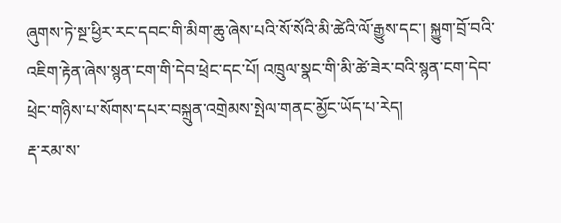ཞུགས་ཏེ་སྔ་ཕྱིར་རང་དབང་གི་མིག་ཆུ་ཞེས་པའི་སོ་སོའི་མི་ཚེའི་ལོ་རྒྱུས་དང་། སྐྱུག་བྲོ་བའི་འཇིག་རྟེན་ཞེས་སྙན་ངག་གི་དེབ་ཕྲེང་དང་པོ། འཁྲུལ་སྣང་གི་མི་ཚེ་ཟེར་བའི་སྙན་ངག་དེབ་ཕྲེང་གཉིས་པ་སོགས་དཔར་བསྐྲུན་འགྲེམས་སྤེལ་གནང་མྱོང་ཡོད་པ་རེད།
རྡ་རམ་ས་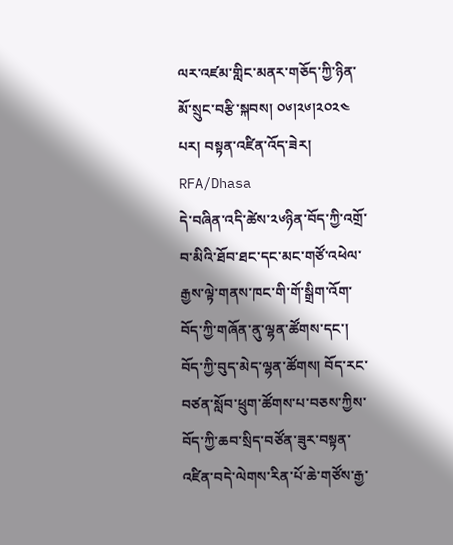ལར་འཛམ་གླིང་མནར་གཅོད་ཀྱི་ཉིན་མོ་སྲུང་བརྩི་སྐབས། ༠༦།༢༦།༢༠༢༤ པར། བསྟན་འཛིན་འོད་ཟེར། RFA/Dhasa
དེ་བཞིན་འདི་ཚེས་༢༦ཉིན་བོད་ཀྱི་འགྲོ་བ་མིའི་ཐོབ་ཐང་དང་མང་གཙོ་འཕེལ་རྒྱས་ལྟེ་གནས་ཁང་གི་གོ་སྒྲིག་འོག་བོད་ཀྱི་གཞོན་ནུ་ལྷན་ཚོགས་དང་། བོད་ཀྱི་བུད་མེད་ལྷན་ཚོགས། བོད་རང་བཙན་སློབ་ཕྲུག་ཚོགས་པ་བཅས་ཀྱིས་བོད་ཀྱི་ཆབ་སྲིད་བཙོན་ཟུར་བསྟན་འཛིན་བདེ་ལེགས་རིན་པོ་ཆེ་གཙོས་རྒྱ་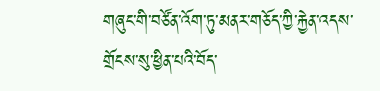གཞུང་གི་བཙོན་འོག་ཏུ་མནར་གཅོད་ཀྱི་རྐྱེན་འདས་གྲོངས་སུ་ཕྱིན་པའི་བོད་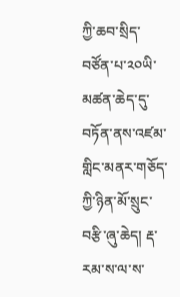ཀྱི་ཆབ་སྲིད་བཙོན་པ་༢༠ཡི་མཚན་ཆེད་དུ་བཏོན་ནས་འཛམ་གླིང་མནར་གཅོད་ཀྱི་ཉིན་མོ་སྲུང་བརྩི་ཞུ་ཆེད། རྡ་རམ་ས་ལ་ས་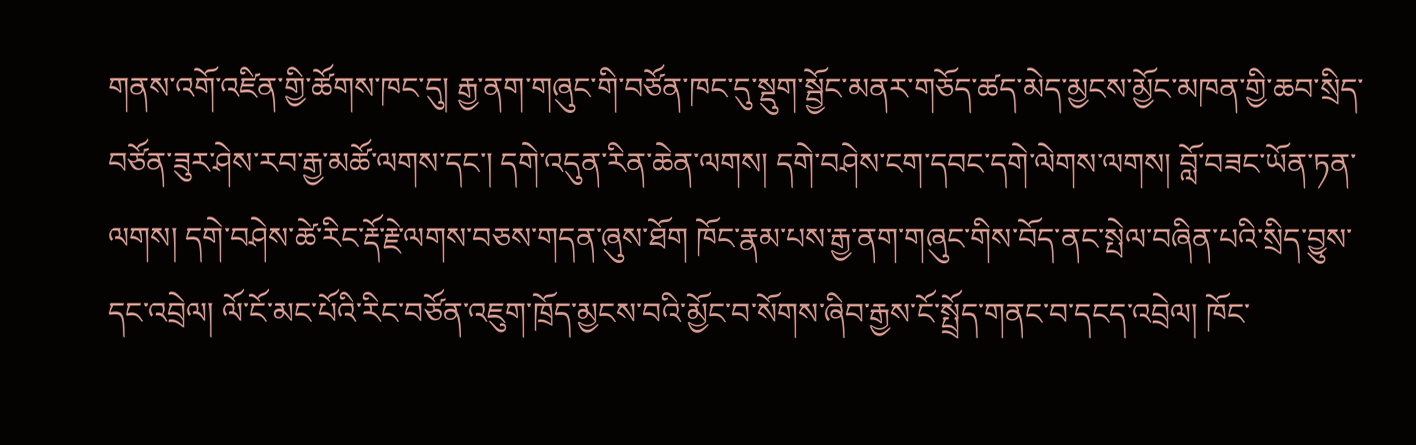གནས་འགོ་འཛིན་གྱི་ཚོགས་ཁང་དུ། རྒྱ་ནག་གཞུང་གི་བཙོན་ཁང་དུ་སྡུག་སྦྱོང་མནར་གཅོད་ཚད་མེད་མྱངས་མྱོང་མཁན་གྱི་ཆབ་སྲིད་བཙོན་ཟུར་ཤེས་རབ་རྒྱ་མཚོ་ལགས་དང་། དགེ་འདུན་རིན་ཆེན་ལགས། དགེ་བཤེས་ངག་དབང་དགེ་ལེགས་ལགས། བློ་བཟང་ཡོན་ཏན་ལགས། དགེ་བཤེས་ཚེ་རིང་རྡོ་རྗེ་ལགས་བཅས་གདན་ཞུས་ཐོག ཁོང་རྣམ་པས་རྒྱ་ནག་གཞུང་གིས་བོད་ནང་སྤེལ་བཞིན་པའི་སྲིད་བྱུས་དང་འབྲེལ། ལོ་ངོ་མང་པོའི་རིང་བཙོན་འཇུག་ཁྲོད་མྱངས་བའི་མྱོང་བ་སོགས་ཞིབ་རྒྱས་ངོ་སྤྲོད་གནང་བ་དངད་འབྲེལ། ཁོང་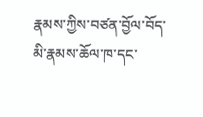རྣམས་ཀྱིས་བཙན་བྱོལ་བོད་མི་རྣམས་ཆོལ་ཁ་དང་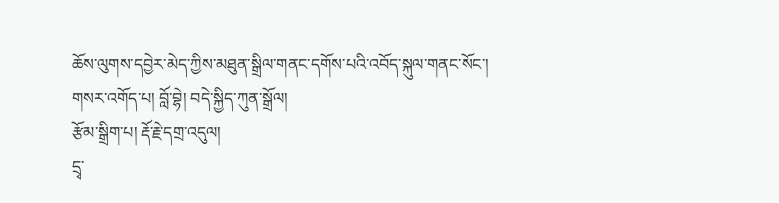ཆོས་ལུགས་དབྱེར་མེད་ཀྱིས་མཐུན་སྒྲིལ་གནང་དགོས་པའི་འབོད་སྐུལ་གནང་སོང་།
གསར་འགོད་པ། བློ་བྷེ། བདེ་སྐྱིད་ཀུན་སྒྲོལ།
རྩོམ་སྒྲིག་པ། རྡོ་རྗེ་དགྲ་འདུལ།
དྲྭ་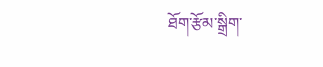ཐོག་རྩོམ་སྒྲིག་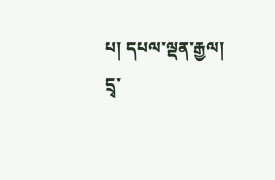པ། དཔལ་ལྡན་རྒྱལ།
དྲྭ་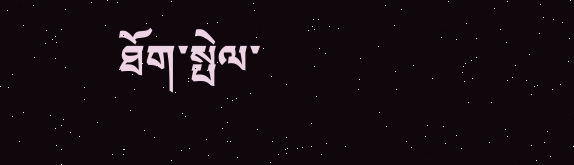ཐོག་སྤེལ་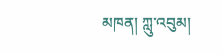མཁན། ཀླུ་འབུམ།